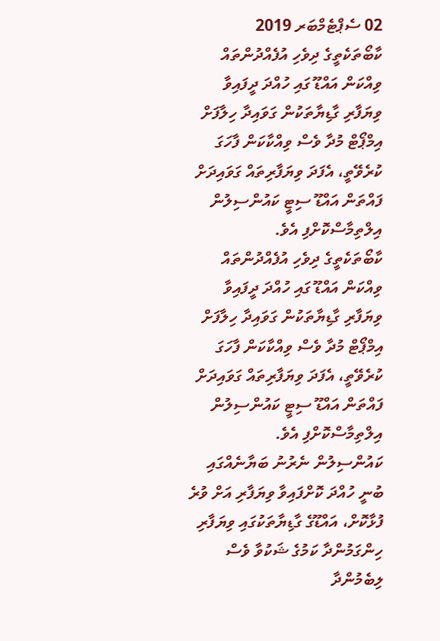02 ސެޕްޓެމްބަރ 2019
ކާބޯތަކެތީގެ ދިވެހި އުފެއްދުންތައް ވިއްކަން އައްޑޫ ގައި ހުއްދަ ދީފައިވާ ވިޔަފާރި ގާޑިޔާތަކުން ގަވައިދާ ހިލާފަށް އިމްޕޯޓް މުދާ ވެސް ވިއްކާކަން ފާހަގަ ކުރެވޭތީ، އެފަދަ ވިޔަފާރިތައް ގަވައިދަށް ފައްތަން އައްޑޫ ސިޓީ ކައުންސިލުން އިލްތިމާސްކޮށްފި އެވެ.
ކާބޯތަކެތީގެ ދިވެހި އުފެއްދުންތައް ވިއްކަން އައްޑޫ ގައި ހުއްދަ ދީފައިވާ ވިޔަފާރި ގާޑިޔާތަކުން ގަވައިދާ ހިލާފަށް އިމްޕޯޓް މުދާ ވެސް ވިއްކާކަން ފާހަގަ ކުރެވޭތީ، އެފަދަ ވިޔަފާރިތައް ގަވައިދަށް ފައްތަން އައްޑޫ ސިޓީ ކައުންސިލުން އިލްތިމާސްކޮށްފި އެވެ.
ކައުންސިލުން ނެރުނު ބަޔާނެއްގައި ބުނީ ހުއްދަ ކޮށްފައިވާ ވިޔަފާރި އަށް ވުރެ ފުޅާކޮށް، އައްޑޫގެ ގާޑިޔާތަކުގައި ވިޔަފާރި ހިންގަމުންދާ ކަމުގެ ޝަކުވާ ވެސް ލިބެމުންދާ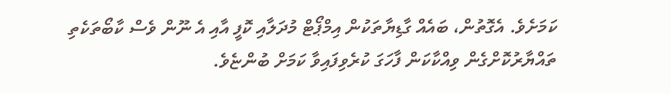ކަމަށެވެ. އެގޮތުން، ބައެއް ގާޑިޔާތަކުން އިމްޕޯޓް މުދަލާއި ކޮފީ އާއި އެ ނޫން ވެސް ކާބޯތަކެތި ތައްޔާރުކޮށްގެން ވިއްކާކަން ފާހަގަ ކުރެވިފައިވާ ކަމަށް ބުންޏެވެ.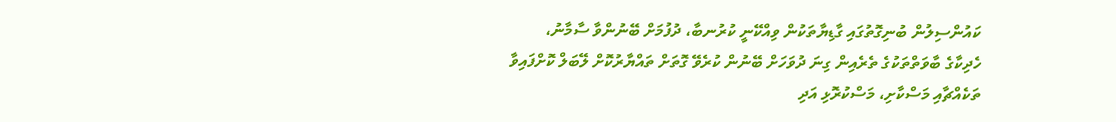ކައުންސިލުން ބުނިގޮތުގައި ގާޑިޔާތަކުން ވިއްކޭނީ ކުރުނބާ، ދުފުމަށް ބޭނުންވާ ސާމާނު، ހެދިކާގެ ބާވަތްތަކުގެ ތެރެއިން ގިނަ ދުވަހަށް ބޭނުން ކުރެވޭ ގޮތަށް ތައްޔާރުކޮށް ލޭބަލް ކޮށްފައިވާ ތަކެއްޗާއި މަސްކާށި، މަސްކުރޮޅި އަދި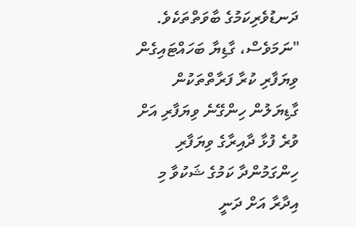ދަނޑުވެރިކަމުގެ ބާވަތްތަކެވެ.
"ނަމަވެސް، ގާޑިޔާ ބަހައްޓައިގެން ވިޔަފާރި ކުރާ ފަރާތްތަކުން ގާޑިޔަލުން ހިންގޭނެ ވިޔަފާރި އަށް ވުރެ ފުޅާ ދާއިރާގެ ވިޔަފާރި ހިންގަމުންދާ ކަމުގެ ޝަކުވާ މި އިދާރާ އަށް ދަނީ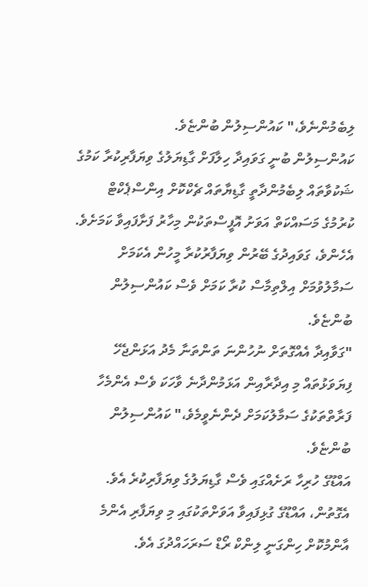ލިބެމުންނެވެ،" ކައުންސިލުން ބުންޏެވެ.
ކައުންސިލުން ބުނީ ގަވައިދާ ހިލާފަށް ގާޑިޔަލުގެ ވިޔަފާރިކުރާ ކަމުގެ ޝަކުވާތައް ލިބެމުންދާތީ ގާޑިޔާތައް ޗެކްކޮށް އިންސްޕެކްޓް ކުރުމުގެ މަސައްކަތް އަވަށު އޮފީސްތަކުން މިހާރު ފަށާފައިވާ ކަމަށެވެ. އެހެންވެ، ގަވައިދުގެ ބޭރުން ވިޔަފާރުކުރާ މީހުން އެކަމަށް ސަމާލުވުމަށް އިލްތިމާސް ކުރާ ކަމަށް ވެސް ކައުންސިލުން ބުންޏެވެ.
"ގަވާއިދާ އެއްގޮތަށް ނުހުންނަ ތަންތަނާ މެދު އަޅަންޖެހޭ ފިޔަވަޅުތައް މި އިދާރާއިން އަޅަމުންދާނެ ވާހަކަ ވެސް އެންމެހާ ފަރާތްތަކުގެ ސަމާލުކަމަށް ދެންނެވީމެވެ،" ކައުންސިލުން ބުންޏެވެ.
އައްޑޫގެ ހުރިހާ ރަށެއްގައި ވެސް ގާޑިޔަލުގެ ވިޔަފާރިކުރެ އެވެ. އެގޮތުން، އައްޑޫގެ ގުޅިފައިވާ އަވަށްތަކުގައި މި ވިޔަފާރި އެންމެ އާންމުކޮށް ހިންގަނީ ލިންކް ރޯޑް ސަރަހައްދުގަ އެވެ.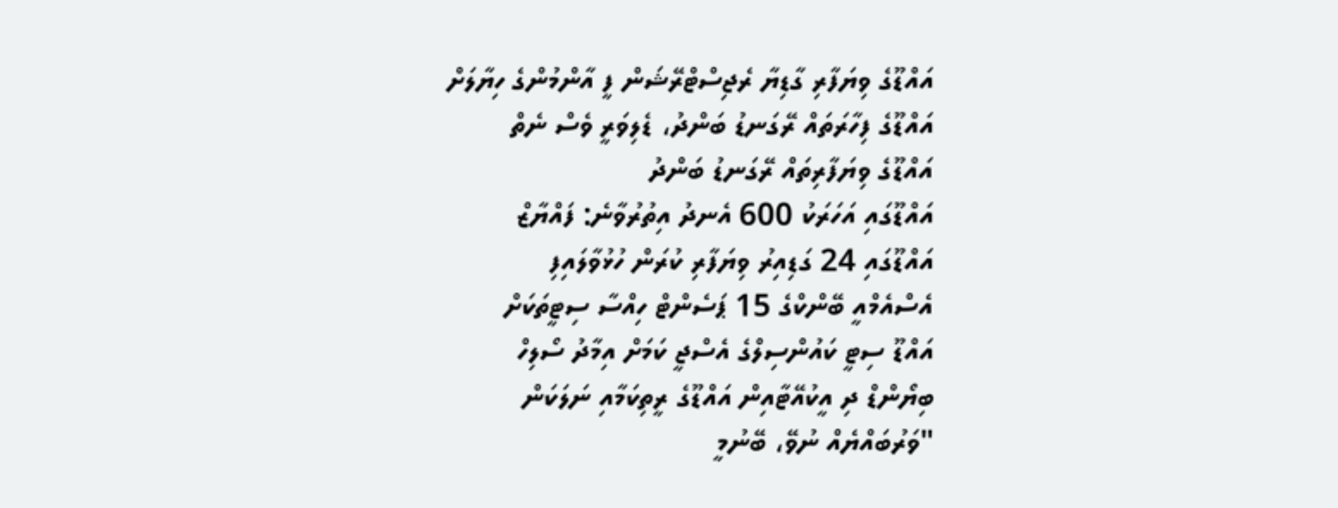އައްޑޫގެ ވިޔަފާރި ގާޑިޔާ ރެޖިސްޓްރޭޝަން ފީ އާންމުންގެ ހިޔާލަށް
އައްޑޫގެ ފިހާރަތައް ރޭގަނޑު ބަންދު، ޑެލިވަރީ ވެސް ނެތް
އައްޑޫގެ ވިޔަފާރިތައް ރޭގަނޑު ބަންދު
އައްޑޫގައި އަހަރަކު 600 އެނދު އިތުރުވާނެ: ފައްޔާޒް
އައްޑޫގައި 24 ގަޑިއިރު ވިޔަފާރި ކުރަން ހުޅުވާލައިފި
އެސްއެމްއީ ބޭންކްގެ 15 ޕަސެންޓް ހިއްސާ ސިޓީތަކަށް
އައްޑޫ ސިޓީ ކައުންސިލްގެ އެސްޖީ ކަމަށް އިމާދު ސޯލިހް
ބިޔޯންޑް ދި އީކުއޭޓާއިން އައްޑޫގެ ރީތިކަމާއި ނަލަކަން
"ވަރުބައްޔެއް ނުވޭ، ބޭނުމީ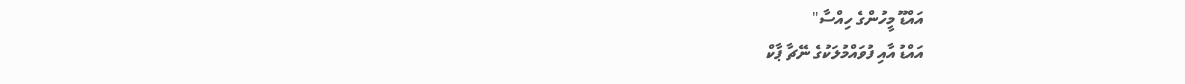އައްޑޫ މީހުންގެ ހިއްސާ"
އައްޑު އާއި ފުވައްމުލަކުގެ ނޭޗާ ޕާކް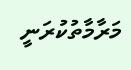މަރާމާތުކުރަނީ